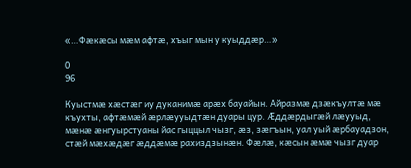«…Фæкæсы мæм афтæ, хъыг мын у куыддæр…»

0
96

Куыстмæ хæстæг иу дуканимæ арæх бауайын. Айразмæ дзæкъултæ мæ къухты, афтæмæй æрлæууыдтæн дуары цур. Æддæрдыгæй лæууыд, мæнæ æнгуырстуаны йас гыццыл чызг, æз, зæгъын, уал уый æрбауадзон, стæй мæхæдæг æддæмæ рахиздзынæн. Фæлæ, кæсын æмæ чызг дуар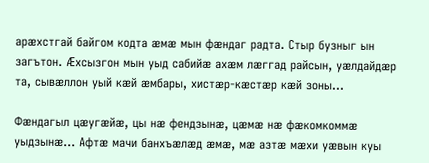арæхстгай байгом кодта æмæ мын фæндаг радта. Стыр бузныг ын загътон. Æхсызгон мын уыд сабийæ ахæм лæггад райсын, уæлдайдæр та, сывæллон уый кæй æмбары, хистæр-кæстæр кæй зоны…

Фæндагыл цæугæйæ, цы нæ фендзынæ, цæмæ нæ фæкомкоммæ уыдзынæ… Афтæ мачи банхъæлæд æмæ, мæ азтæ мæхи уæвын куы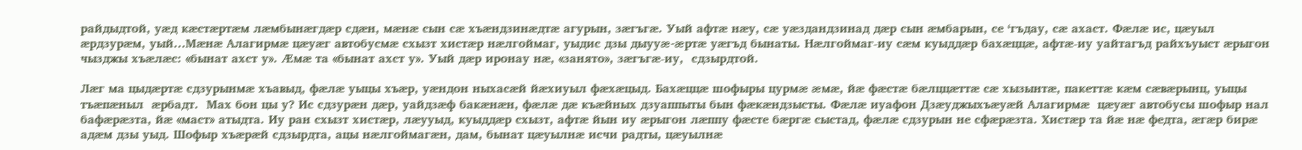райдыдтой, уæд кæстæртæм лæмбынæгдæр сдæн, мæнæ сын сæ хъæндзинæдтæ агурын, зæгъгæ. Уый афтæ нæу, сæ уæздандзинад дæр сын æмбарын, се ‘гъдау, сæ ахаст. Фæлæ ис, цæуыл æрдзурæм, уый…Мæнæ Алагирмæ цæуæг автобусмæ схызт хистæр нæлгоймаг, уыдис дзы дыууæ-æртæ уæгъд бынаты. Нæлгоймаг-иу сæм куыддæр бахæццæ, афтæ-иу уайтагъд райхъуыст æрыгон чызджы хъæлæс: «бынат ахст у». Æмæ та «бынат ахст у». Уый дæр иронау нæ, «занято», зæгъгæ-иу,  сдзырдтой.

Лæг ма цыдæртæ сдзурынмæ хъавыд, фæлæ уыцы хъæр, уæндон ныхасæй йæхиуыл фæхæцыд. Бахæццæ шофыры цурмæ æмæ, йæ фæстæ бæлццæттæ сæ хызынтæ, пакеттæ кæм сæвæрынц, уыцы тъæпæныл  æрбадт.  Мах бон цы у? Ис сдзурæн дæр, уайдзæф бакæнæн, фæлæ дæ къæйных дзуаппыты бын фæкæндзысты. Фæлæ иуафон Дзæуджыхъæуæй Алагирмæ  цæуæг автобусы шофыр нал бафæрæзта, йæ «маст» атыдта. Иу ран схызт хистæр, лæууыд, куыддæр схызт, афтæ йын иу æрыгон лæппу фæсте бæргæ сыстад, фæлæ сдзурын не сфæрæзта. Хистæр та йæ нæ федта, æгæр бирæ адæм дзы уыд. Шофыр хъæрæй сдзырдта, ацы нæлгоймагæн, дам, бынат цæуылнæ исчи радты, цæуылнæ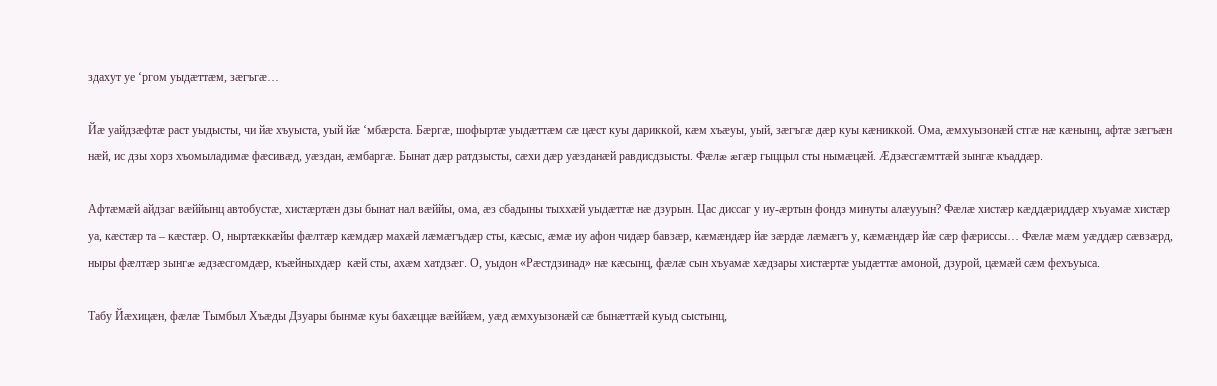здахут уе ‘ргом уыдæттæм, зæгъгæ…

Йæ уайдзæфтæ раст уыдысты, чи йæ хъуыста, уый йæ ‘мбæрста. Бæргæ, шофыртæ уыдæттæм сæ цæст куы дариккой, кæм хъæуы, уый, зæгъгæ дæр куы кæниккой. Ома, æмхуызонæй стгæ нæ кæнынц, афтæ зæгъæн нæй, ис дзы хорз хъомыладимæ фæсивæд, уæздан, æмбаргæ. Бынат дæр ратдзысты, сæхи дæр уæзданæй равдисдзысты. Фæлæ æгæр гыццыл сты нымæцæй. Æдзæсгæмттæй зынгæ къаддæр.

Афтæмæй айдзаг вæййынц автобустæ, хистæртæн дзы бынат нал вæййы, ома, æз сбадыны тыххæй уыдæттæ нæ дзурын. Цас диссаг у иу-æртын фондз минуты алæууын? Фæлæ хистæр кæддæриддæр хъуамæ хистæр уа, кæстæр та – кæстæр. О, ныртæккæйы фæлтæр кæмдæр махæй лæмæгъдæр сты, кæсыс, æмæ иу афон чидæр бавзæр, кæмæндæр йæ зæрдæ лæмæгъ у, кæмæндæр йæ сæр фæриссы… Фæлæ мæм уæддæр сæвзæрд, ныры фæлтæр зынгæ æдзæсгомдæр, къæйныхдæр  кæй сты, ахæм хатдзæг. О, уыдон «Рæстдзинад» нæ кæсынц, фæлæ сын хъуамæ хæдзары хистæртæ уыдæттæ амоной, дзурой, цæмæй сæм фехъуыса.

Табу Йæхицæн, фæлæ Тымбыл Хъæды Дзуары бынмæ куы бахæццæ вæййæм, уæд æмхуызонæй сæ бынæттæй куыд сыстынц,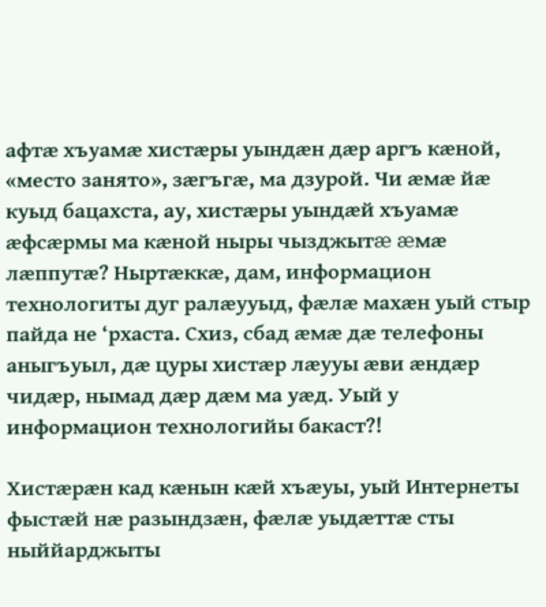афтæ хъуамæ хистæры уындæн дæр аргъ кæной, «место занято», зæгъгæ, ма дзурой. Чи æмæ йæ куыд бацахста, ау, хистæры уындæй хъуамæ æфсæрмы ма кæной ныры чызджытæ æмæ лæппутæ? Ныртæккæ, дам, информацион технологиты дуг ралæууыд, фæлæ махæн уый стыр пайда не ‘рхаста. Схиз, сбад æмæ дæ телефоны аныгъуыл, дæ цуры хистæр лæууы æви æндæр чидæр, нымад дæр дæм ма уæд. Уый у информацион технологийы бакаст?!

Хистæрæн кад кæнын кæй хъæуы, уый Интернеты фыстæй нæ разындзæн, фæлæ уыдæттæ сты ныййарджыты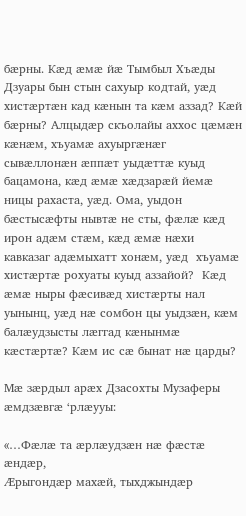бæрны. Кæд æмæ йæ Тымбыл Хъæды Дзуары бын стын сахуыр кодтай, уæд хистæртæн кад кæнын та кæм аззад? Кæй бæрны? Алцыдæр скъолайы аххос цæмæн кæнæм, хъуамæ ахуыргæнæг сывæллонæн æппæт уыдæттæ куыд бацамона, кæд æмæ хæдзарæй йемæ ницы рахаста, уæд. Ома, уыдон бæстысæфты нывтæ не сты, фæлæ кæд ирон адæм стæм, кæд æмæ нæхи кавказаг адæмыхатт хонæм, уæд  хъуамæ хистæртæ рохуаты куыд аззайой?  Кæд æмæ ныры фæсивæд хистæрты нал уынынц, уæд нæ сомбон цы уыдзæн, кæм балæудзысты лæггад кæнынмæ кæстæртæ? Кæм ис сæ бынат нæ царды?

Мæ зæрдыл арæх Дзасохты Музаферы æмдзæвгæ ‘рлæууы:

«…Фæлæ та æрлæудзæн нæ фæстæ æндæр,
Æрыгондæр махæй, тыхджындæр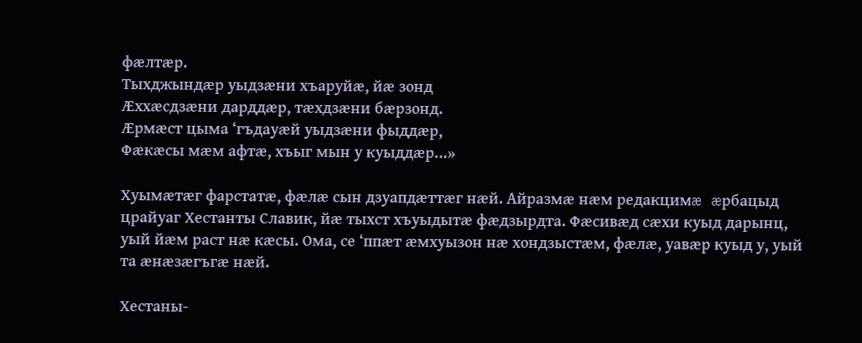фæлтæр.
Тыхджындæр уыдзæни хъаруйæ, йæ зонд
Æххæсдзæни дарддæр, тæхдзæни бæрзонд.
Æрмæст цыма ‘гъдауæй уыдзæни фыддæр,
Фæкæсы мæм афтæ, хъыг мын у куыддæр…»

Хуымæтæг фарстатæ, фæлæ сын дзуапдæттæг нæй. Айразмæ нæм редакцимæ æрбацыд црайуаг Хестанты Славик, йæ тыхст хъуыдытæ фæдзырдта. Фæсивæд сæхи куыд дарынц, уый йæм раст нæ кæсы. Ома, се ‘ппæт æмхуызон нæ хондзыстæм, фæлæ, уавæр куыд у, уый та æнæзæгъгæ нæй.

Хестаны-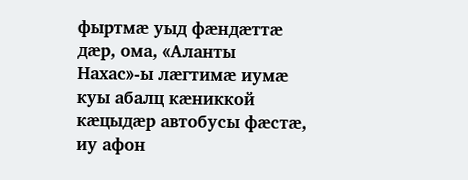фыртмæ уыд фæндæттæ дæр, ома, «Аланты Нахас»-ы лæгтимæ иумæ куы абалц кæниккой кæцыдæр автобусы фæстæ, иу афон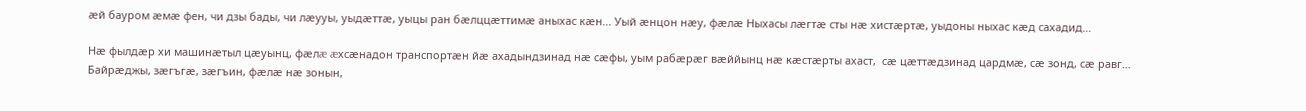æй бауром æмæ фен, чи дзы бады, чи лæууы, уыдæттæ, уыцы ран бæлццæттимæ аныхас кæн… Уый æнцон нæу, фæлæ Ныхасы лæгтæ сты нæ хистæртæ, уыдоны ныхас кæд сахадид…

Нæ фылдæр хи машинæтыл цæуынц, фæлæ æхсæнадон транспортæн йæ ахадындзинад нæ сæфы, уым рабæрæг вæййынц нæ кæстæрты ахаст,  сæ цæттæдзинад цардмæ, сæ зонд, сæ равг… Байрæджы, зæгъгæ, зæгъин, фæлæ нæ зонын,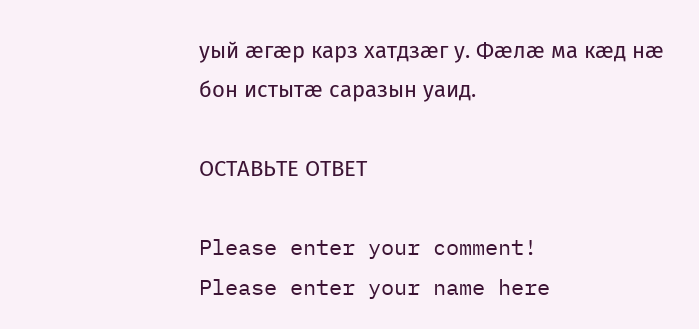уый æгæр карз хатдзæг у. Фæлæ ма кæд нæ бон истытæ саразын уаид.

ОСТАВЬТЕ ОТВЕТ

Please enter your comment!
Please enter your name here